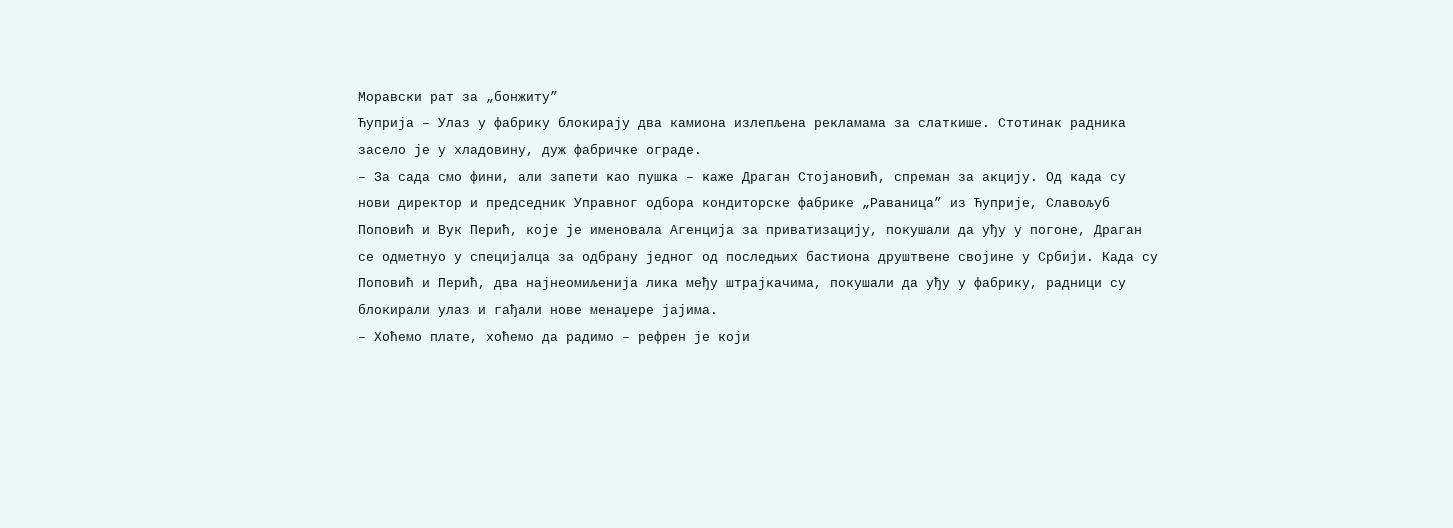Моравски рат за „бонжиту”
Ћуприја – Улаз у фабрику блокирају два камиона излепљена рекламама за слаткише. Стотинак радника засело је у хладовину, дуж фабричке ограде.
– За сада смо фини, али запети као пушка – каже Драган Стојановић, спреман за акцију. Од када су нови директор и председник Управног одбора кондиторске фабрике „Раваница” из Ћуприје, Славољуб Поповић и Вук Перић, које је именовала Агенција за приватизацију, покушали да уђу у погоне, Драган се одметнуо у специјалца за одбрану једног од последњих бастиона друштвене својине у Србији. Када су Поповић и Перић, два најнеомиљенија лика међу штрајкачима, покушали да уђу у фабрику, радници су блокирали улаз и гађали нове менаџере јајима.
– Хоћемо плате, хоћемо да радимо – рефрен је који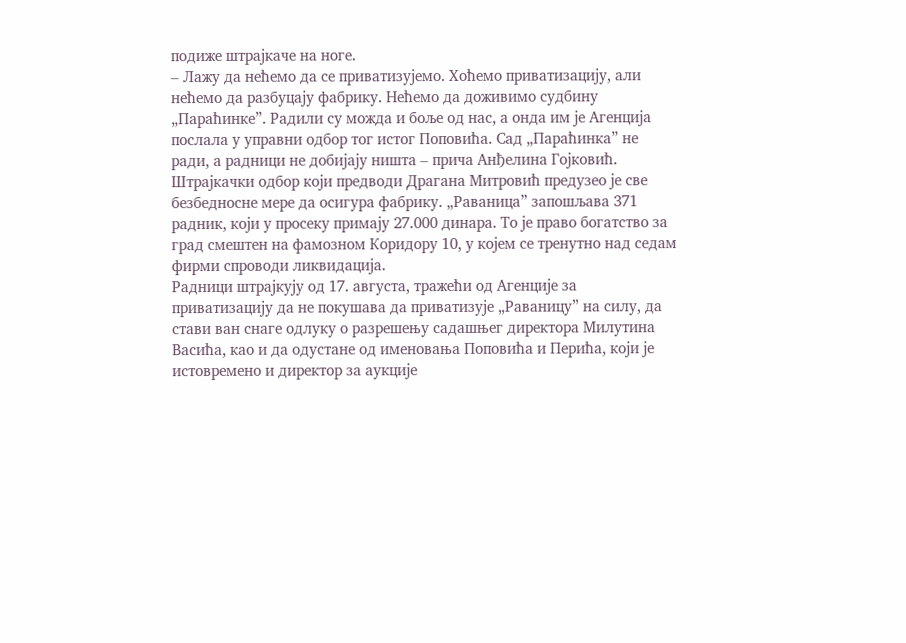подиже штрајкаче на ноге.
– Лажу да нећемо да се приватизујемо. Хоћемо приватизацију, али нећемо да разбуцају фабрику. Нећемо да доживимо судбину „Параћинке”. Радили су можда и боље од нас, а онда им је Агенција послала у управни одбор тог истог Поповића. Сад „Параћинка” не ради, а радници не добијају ништа – прича Анђелина Гојковић. Штрајкачки одбор који предводи Драгана Митровић предузео је све безбедносне мере да осигура фабрику. „Раваница” запошљава 371 радник, који у просеку примају 27.000 динара. То је право богатство за град смештен на фамозном Коридору 10, у којем се тренутно над седам фирми спроводи ликвидација.
Радници штрајкују од 17. августа, тражећи од Агенције за приватизацију да не покушава да приватизује „Раваницу” на силу, да стави ван снаге одлуку о разрешењу садашњег директора Милутина Васића, као и да одустане од именовања Поповића и Перића, који је истовремено и директор за аукције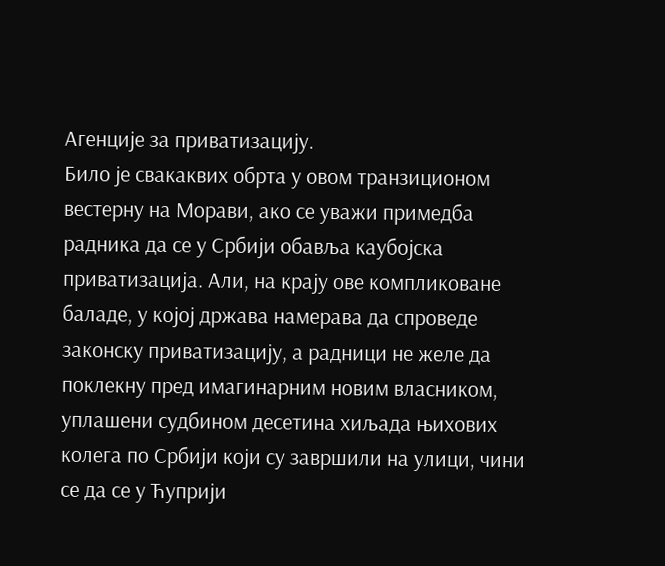Агенције за приватизацију.
Било је свакаквих обрта у овом транзиционом вестерну на Морави, ако се уважи примедба радника да се у Србији обавља каубојска приватизација. Али, на крају ове компликоване баладе, у којој држава намерава да спроведе законску приватизацију, а радници не желе да поклекну пред имагинарним новим власником, уплашени судбином десетина хиљада њихових колега по Србији који су завршили на улици, чини се да се у Ћуприји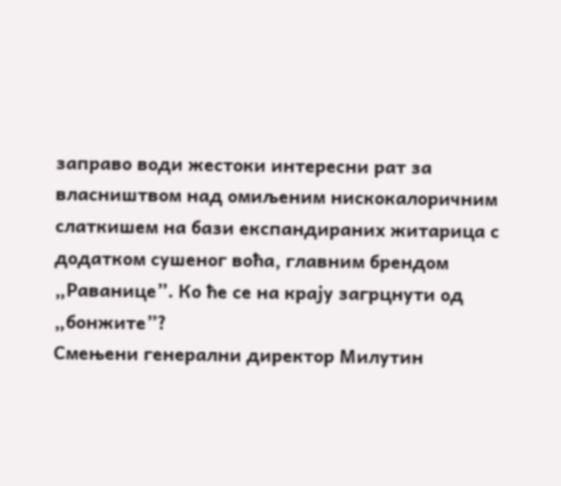заправо води жестоки интересни рат за власништвом над омиљеним нискокалоричним слаткишем на бази експандираних житарица с додатком сушеног воћа, главним брендом „Раванице”. Ко ће се на крају загрцнути од „бонжите”?
Смењени генерални директор Милутин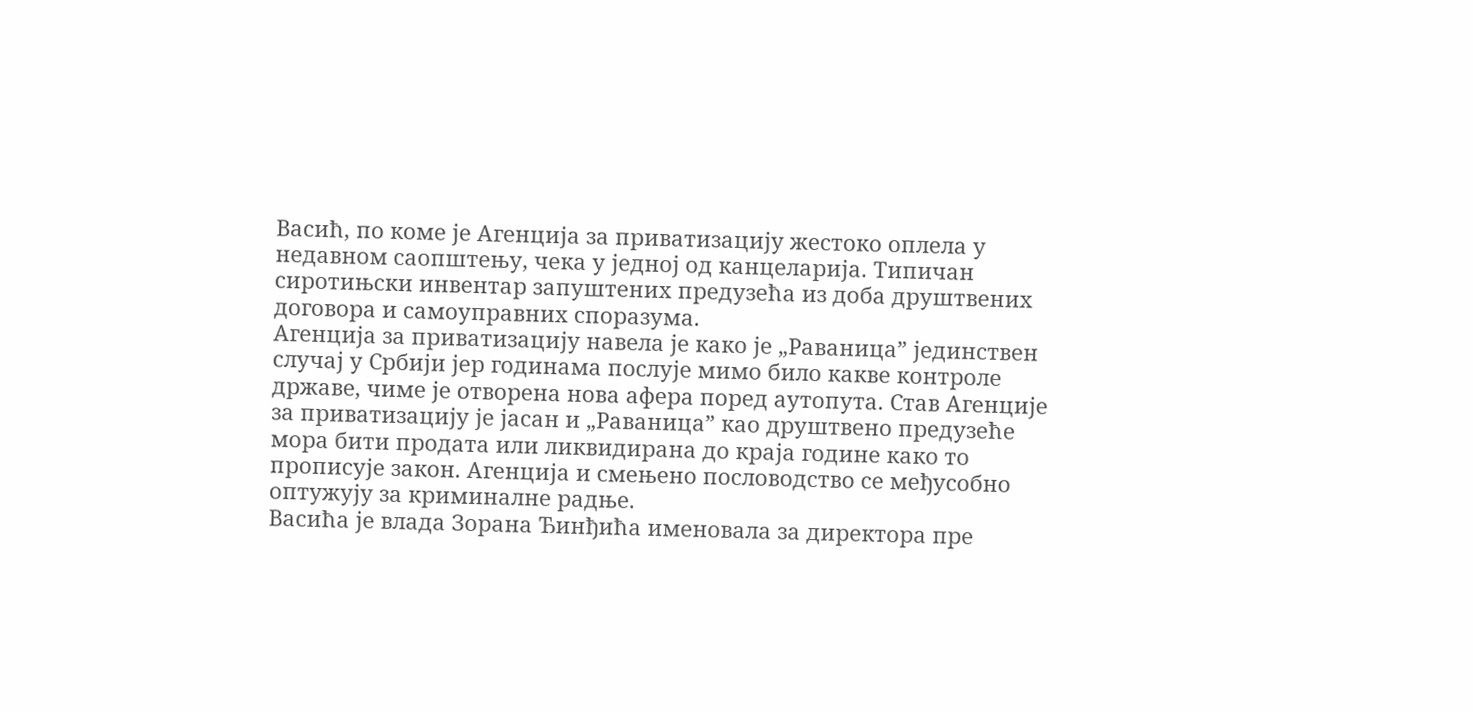Васић, по коме је Агенција за приватизацију жестоко оплела у недавном саопштењу, чека у једној од канцеларија. Типичан сиротињски инвентар запуштених предузећа из доба друштвених договора и самоуправних споразума.
Агенција за приватизацију навела је како је „Раваница” јединствен случај у Србији јер годинама послује мимо било какве контроле државе, чиме је отворена нова афера поред аутопута. Став Агенције за приватизацију је јасан и „Раваница” као друштвено предузеће мора бити продата или ликвидирана до краја године како то прописује закон. Агенција и смењено пословодство се међусобно оптужују за криминалне радње.
Васића је влада Зорана Ђинђића именовала за директора пре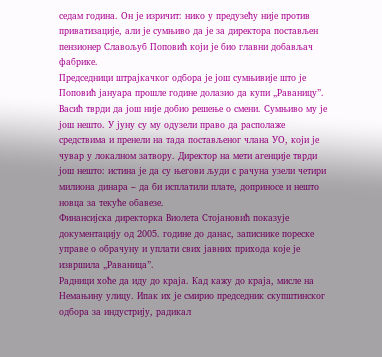седам година. Он је изричит: нико у предузећу није против приватизације, али је сумњиво да је за директора постављен пензионер Славољуб Поповић који је био главни добављач фабрике.
Председници штрајкачког одбора је још сумњивије што је Поповић јануара прошле године долазио да купи „Раваницу”.
Васић тврди да још није добио решење о смени. Сумњиво му је још нешто. У јуну су му одузели право да располаже средствима и пренели на тада постављеног члана УО, који је чувар у локалном затвору. Директор на мети агенције тврди још нешто: истина је да су његови људи с рачуна узели четири милиона динара – да би исплатили плате, доприносе и нешто новца за текуће обавезе.
Финансијска директорка Виолета Стојановић показује документацију од 2005. године до данас, записнике пореске управе о обрачуну и уплати свих јавних прихода које је извршила „Раваница”.
Радници хоће да иду до краја. Кад кажу до краја, мисле на Немањину улицу. Ипак их је смирио председник скупштинског одбора за индустрију, радикал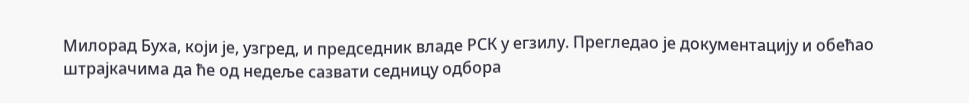Милорад Буха, који је, узгред, и председник владе РСК у егзилу. Прегледао је документацију и обећао штрајкачима да ће од недеље сазвати седницу одбора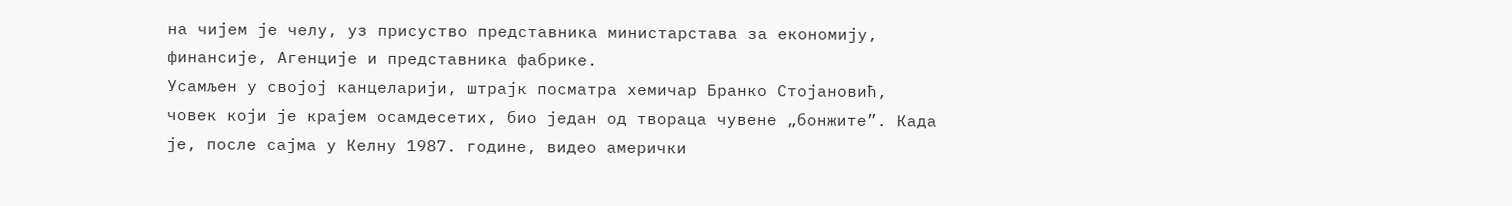на чијем је челу, уз присуство представника министарстава за економију, финансије, Агенције и представника фабрике.
Усамљен у својој канцеларији, штрајк посматра хемичар Бранко Стојановић, човек који је крајем осамдесетих, био један од твораца чувене „бонжите”. Када је, после сајма у Келну 1987. године, видео амерички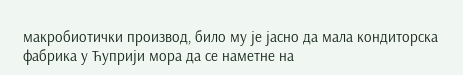макробиотички производ, било му је јасно да мала кондиторска фабрика у Ћуприји мора да се наметне на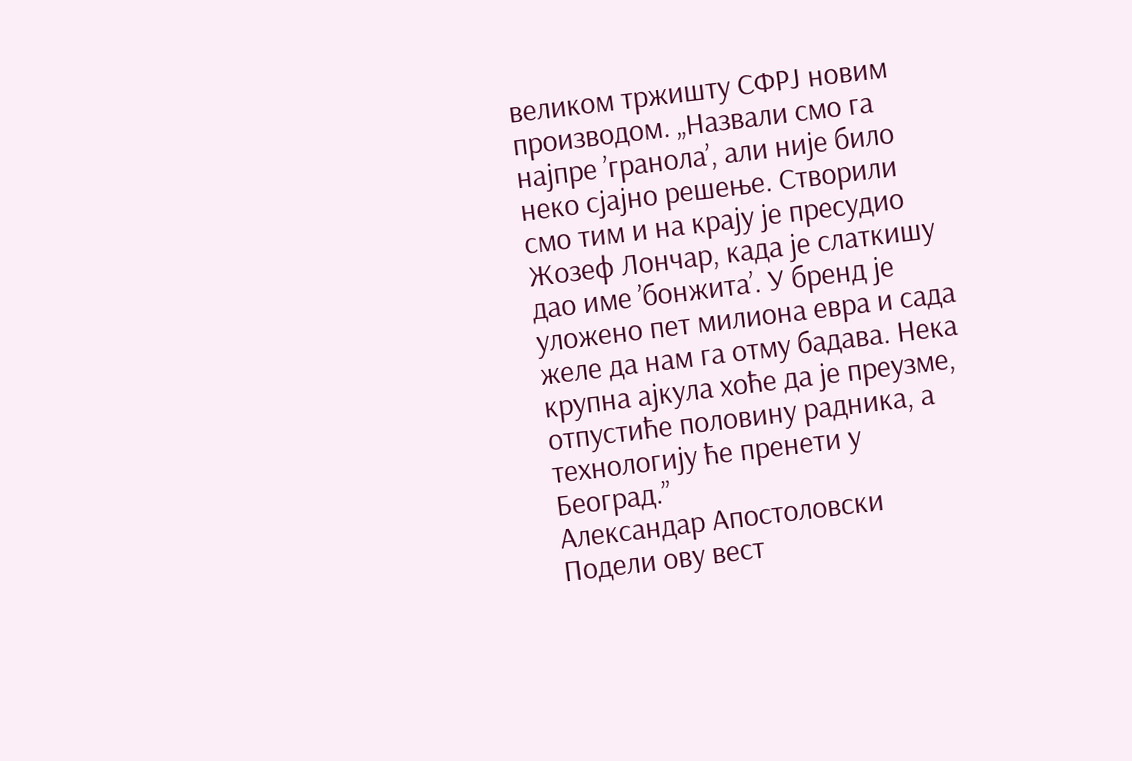великом тржишту СФРЈ новим производом. „Назвали смо га најпре ’гранола’, али није било неко сјајно решење. Створили смо тим и на крају је пресудио Жозеф Лончар, када је слаткишу дао име ’бонжита’. У бренд је уложено пет милиона евра и сада желе да нам га отму бадава. Нека крупна ајкула хоће да је преузме, отпустиће половину радника, а технологију ће пренети у Београд.”
Александар Апостоловски
Подели ову вест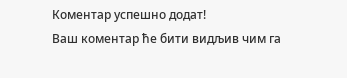Комeнтар успeшно додат!
Ваш комeнтар ћe бити видљив чим га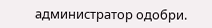администратор одобри.